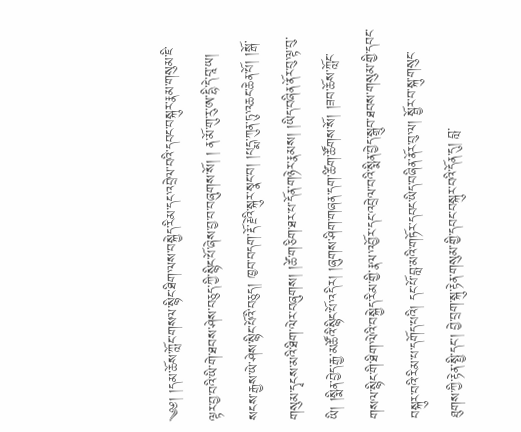༄༅། །དམ་ཆོས་ཀློང་གསལ་སྙིང་ཐིག་ལས་བསྐྱེད་རིམ་དང་འབྲེལ་བའི་དབང་བསྐུར་རྣམ་གསུམ་ཇི་ལྟར་བྱ་བའི་ཡི་གེ་ཐབས་ཤེས་བཅུད་ཀྱི་སྙིང་པོ་ཞེས་བྱ་བ་བཞུགས་སོ། ། ན་མོ་གུ་རུ་ཨ་དྷི་དེ་བཱ་ཡ། སངས་རྒྱས་ཡེ་ཤེས་སྙིང་པོའི་བཅུད། ཁྱབ་བདག་རྡོ་རྗེའི་སྐུར་སྣང་བ། །པདྨ་ཀུན་ཏུ་འཆང་ཆེན་པོ། །སྒོ་གསུམ་དྭངས་མའི་ཐིག་ལེར་བཞུགས། །ཚེ་གཅིག་ཐར་པ་དོན་གཉེར་རྣམས། །ཡིད་བཞིན་ནོར་བུ་ལྟ་བུ་ཡི། །སྨིན་བྱེད་རྒྱ་མཚོའི་སྙིང་པོ་འདིར། །ཞུགས་ཤིག་གཞན་དག་ཚིག་ཚོགས་སོ། །ཟབ་ཆོས་ཀློང་གསལ་སྙིང་གི་ཐིག་ལེའི་བསྐྱེད་རིམ་གྱི་རྣལ་འབྱོར་དང་འབྲེལ་བའི་སྨིན་བྱེད་སྒྲུབ་ཐབས་གསུམ་གྱི་དབང་བསྐུར་བའི་རིམ་པ་དགོད་པའི། དང་པོ་བླ་མའི་གཏོར་དབང་ཡིད་བཞིན་ནོར་བུ་ལ། སྦྱོར་བ་སྐུ་གསུང་ཐུགས་ཀྱི་རྟེན་སྤྱི་དང་། བྱེ་བྲག་སྐུ་རྟེན་གསུམ་གྱི་དབང་བསྐུར་བའི་དོན་དུ། བླ་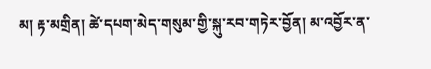མ། རྟ་མགྲིན། ཚེ་དཔག་མེད་གསུམ་གྱི་སྐུ་རབ་གཏེར་བྱོན། མ་འབྱོར་ན་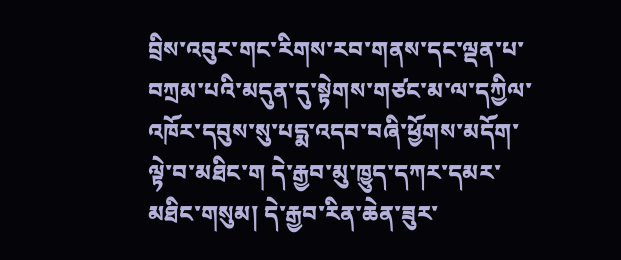བྲིས་འབུར་གང་རིགས་རབ་གནས་དང་ལྡན་པ་བཀྲམ་པའི་མདུན་དུ་སྟེགས་གཙང་མ་ལ་དཀྱིལ་འཁོར་དབུས་སུ་པདྨ་འདབ་བཞི་ཕྱོགས་མདོག་ལྟེ་བ་མཐིང་ག དེ་རྒྱབ་མུ་ཁྱུད་དཀར་དམར་མཐིང་གསུམ། དེ་རྒྱབ་རིན་ཆེན་ཟུར་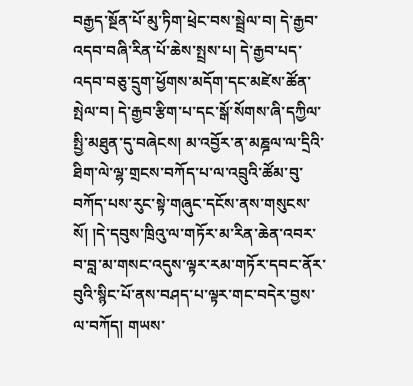བརྒྱད་སྔོན་པོ་མུ་ཏིག་ཕྲེང་བས་སྦྲེལ་བ། དེ་རྒྱབ་འདབ་བཞི་རིན་པོ་ཆེས་སྤྲས་པ། དེ་རྒྱབ་པད་འདབ་བཅུ་དྲུག་ཕྱོགས་མདོག་དང་མཛེས་ཚོན་སྤེལ་བ། དེ་རྒྱབ་རྩིག་པ་དང་སྒོ་སོགས་ཞི་དཀྱིལ་སྤྱི་མཐུན་དུ་བཞེངས། མ་འབྱོར་ན་མཎྜལ་ལ་དྲིའི་ཐིག་ལེ་ལྷ་གྲངས་བཀོད་པ་ལ་འབྲུའི་ཚོམ་བུ་བཀོད་པས་རུང་སྟེ་གཞུང་དངོས་ནས་གསུངས་སོ། །དེ་དབུས་ཁྲིའུ་ལ་གཏོར་མ་རིན་ཆེན་འབར་བ་བླ་མ་གསང་འདུས་ལྟར་རམ་གཏོར་དབང་ནོར་བུའི་སྙིང་པོ་ནས་བཤད་པ་ལྟར་གང་བདེར་བྱས་ལ་བཀོད། གཡས་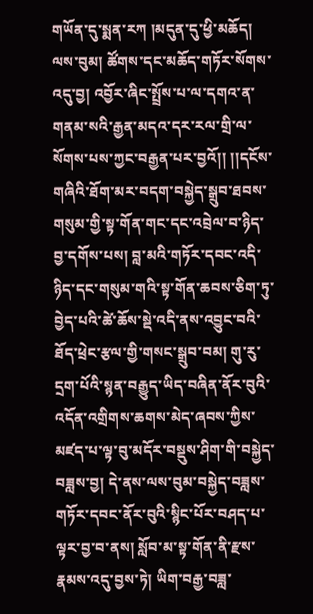གཡོན་དུ་སྨན་རཀ །མདུན་དུ་ཕྱི་མཆོད། ལས་བུམ། ཚོགས་དང་མཆོད་གཏོར་སོགས་འདུ་བྱ། འབྱོར་ཞིང་སྤྲོས་པ་ལ་དགའ་ན་གནམ་སའི་རྒྱན་མདའ་དར་རལ་གྲི་ལ་སོགས་པས་ཀྱང་བརྒྱན་པར་བྱའོ།། །།དངོས་གཞིའི་ཐོག་མར་བདག་བསྐྱེད་སྒྲུབ་ཐབས་གསུམ་གྱི་སྟ་གོན་གང་དང་འབྲེལ་བ་ཉིད་བྱ་དགོས་པས། བླ་མའི་གཏོར་དབང་འདི་ཉིད་དང་གསུམ་གའི་སྟ་གོན་ཆབས་ཅིག་ཏུ་བྱེད་པའི་ཚེ་ཆོས་སྡེ་འདི་ནས་འབྱུང་བའི་ཐོད་ཕྲེང་རྩལ་གྱི་གསང་སྒྲུབ་བམ། གུ་རུ་དྲག་པོའི་སྙན་བརྒྱུད་ཡིད་བཞིན་ནོར་བུའི་འདོན་འགྲིགས་ཆགས་མེད་ཞབས་ཀྱིས་མཛད་པ་ལྟ་བུ་མདོར་བསྡུས་ཤིག་གི་བསྐྱེད་བཟླས་བྱ། དེ་ནས་ལས་བུམ་བསྐྱེད་བཟླས་གཏོར་དབང་ནོར་བུའི་སྙིང་པོར་བཤད་པ་ལྟར་བྱ་བ་ནས། སློབ་མ་སྟ་གོན་ནི་རྫས་རྣམས་འདུ་བྱས་ཏེ། ཡིག་བརྒྱ་བཟླ་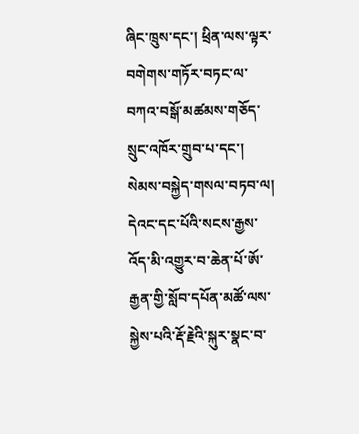ཞིང་ཁྲུས་དང་། ཕྲིན་ལས་ལྟར་བགེགས་གཏོར་བཏང་ལ་བཀའ་བསྒོ་མཚམས་གཅོད་སྲུང་འཁོར་གྲུབ་པ་དང་། སེམས་བསྐྱེད་གསལ་བཏབ་ལ། དེའང་དང་པོའི་སངས་རྒྱས་འོད་མི་འགྱུར་བ་ཆེན་པོ་ཨོ་རྒྱན་གྱི་སློབ་དཔོན་མཚོ་ལས་སྐྱེས་པའི་རྡོ་རྗེའི་སྐུར་སྣང་བ་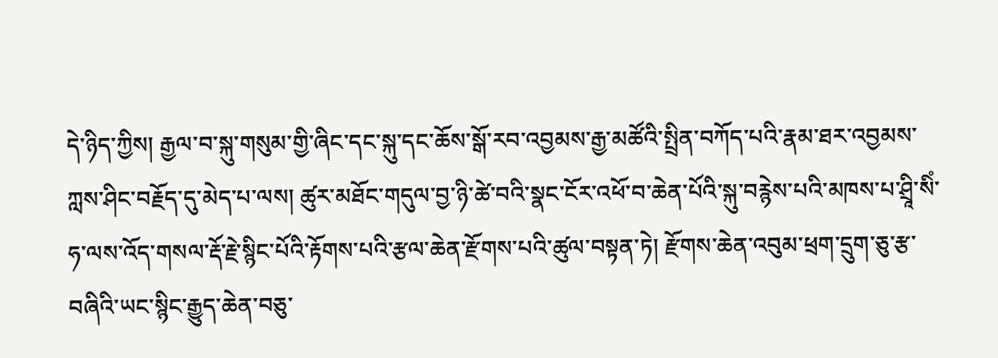དེ་ཉིད་ཀྱིས། རྒྱལ་བ་སྐུ་གསུམ་གྱི་ཞིང་དང་སྐུ་དང་ཆོས་སྒོ་རབ་འབྱམས་རྒྱ་མཚོའི་སྤྲིན་བཀོད་པའི་རྣམ་ཐར་འབྱམས་ཀླས་ཤིང་བརྗོད་དུ་མེད་པ་ལས། ཚུར་མཐོང་གདུལ་བྱ་ཉི་ཚེ་བའི་སྣང་ངོར་འཕོ་བ་ཆེན་པོའི་སྐུ་བརྙེས་པའི་མཁས་པ་ཤྲཱི་སིཾ་ཧ་ལས་འོད་གསལ་རྡོ་རྗེ་སྙིང་པོའི་རྟོགས་པའི་རྩལ་ཆེན་རྫོགས་པའི་ཚུལ་བསྟན་ཏེ། རྫོགས་ཆེན་འབུམ་ཕྲག་དྲུག་ཅུ་རྩ་བཞིའི་ཡང་སྙིང་རྒྱུད་ཆེན་བཅུ་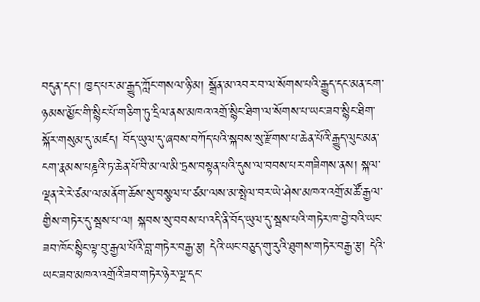བདུན་དང་། ཁྱད་པར་མ་རྒྱུད་ཀློང་གསལ་ཉི་མ། སྒྲོན་མ་འབར་བ་ལ་སོགས་པའི་རྒྱུད་དང་མན་ངག་ཉམས་མྱོང་གི་སྙིང་པོ་གཅིག་ཏུ་དྲིལ་ནས་མཁའ་འགྲོ་སྙིང་ཐིག་ལ་སོགས་པ་ཡང་ཟབ་སྙིང་ཐིག་སྐོར་གསུམ་དུ་མཛད། བོད་ཡུལ་དུ་ཞབས་བཀོད་པའི་སྐབས་སུ་རྫོགས་པ་ཆེན་པོའི་རྒྱུད་ལུང་མན་ངག་རྣམས་པཎྜའི་ཏ་ཆེན་པོ་བི་མ་ལ་མི་ཏྲས་བསྟན་པའི་དུས་ལ་བབས་པར་གཟིགས་ནས། སྐལ་ལྡན་རེ་རེ་ཙམ་ལ་མནོག་ཆོས་སུ་བསྩལ་པ་ཙམ་ལས་མ་སྤེལ་བར་ཡེ་ཤེས་མཁའ་འགྲོ་མཚོ་རྒྱལ་གྱིས་གཏེར་དུ་སྦས་པ་ལ། སྐབས་སུ་བབས་པ་འདི་ནི་བོད་ཡུལ་དུ་སྦས་པའི་གཏེར་ཁ་བྱེ་བའི་ཡང་ཟབ་ཁོང་སྙིང་ལྟ་བུ་རྒྱལ་པོའི་བླ་གཏེར་བརྒྱ་རྩ། དེའི་ཡང་བཅུད་གུ་རུའི་ཐུགས་གཏེར་བརྒྱ་རྩ། དེའི་ཡང་ཟབ་མཁའ་འགྲོའི་ཟབ་གཏེར་ཉེར་ལྔ་དང་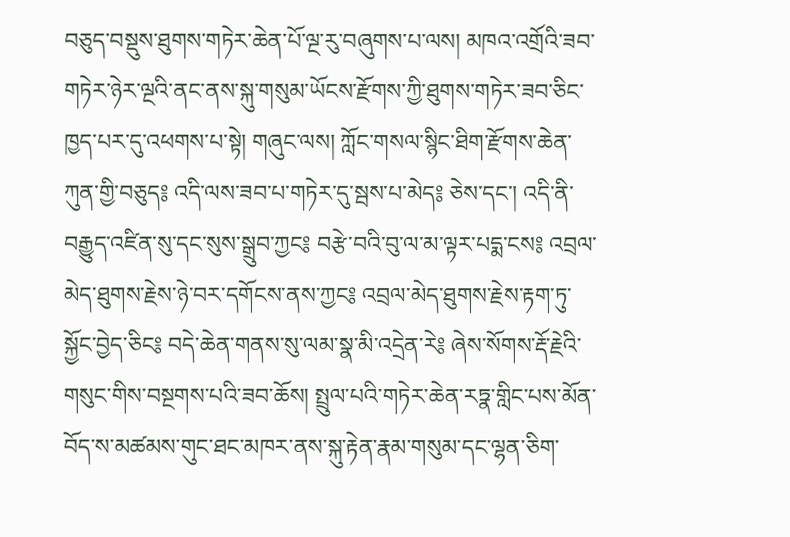བཅུད་བསྡུས་ཐུགས་གཏེར་ཆེན་པོ་ལྔ་རུ་བཞུགས་པ་ལས། མཁའ་འགྲོའི་ཟབ་གཏེར་ཉེར་ལྔའི་ནང་ནས་སྐུ་གསུམ་ཡོངས་རྫོགས་ཀྱི་ཐུགས་གཏེར་ཟབ་ཅིང་ཁྱད་པར་དུ་འཕགས་པ་སྟེ། གཞུང་ལས། ཀློང་གསལ་སྙིང་ཐིག་རྫོགས་ཆེན་ཀུན་གྱི་བཅུད༔ འདི་ལས་ཟབ་པ་གཏེར་དུ་སྦས་པ་མེད༔ ཅེས་དང་། འདི་ནི་བརྒྱུད་འཛིན་སུ་དང་སུས་སྒྲུབ་ཀྱང༔ བརྩེ་བའི་བུ་ལ་མ་ལྟར་པདྨ་ངས༔ འབྲལ་མེད་ཐུགས་རྗེས་ཉེ་བར་དགོངས་ནས་ཀྱང༔ འབྲལ་མེད་ཐུགས་རྗེས་རྟག་ཏུ་སྐྱོང་བྱེད་ཅིང༔ བདེ་ཆེན་གནས་སུ་ལམ་སྣ་མི་འདྲེན་རེ༔ ཞེས་སོགས་རྡོ་རྗེའི་གསུང་གིས་བསྔགས་པའི་ཟབ་ཆོས། སྤྲུལ་པའི་གཏེར་ཆེན་རཏྣ་གླིང་པས་མོན་བོད་ས་མཚམས་གུང་ཐང་མཁར་ནས་སྐུ་རྟེན་རྣམ་གསུམ་དང་ལྷན་ཅིག་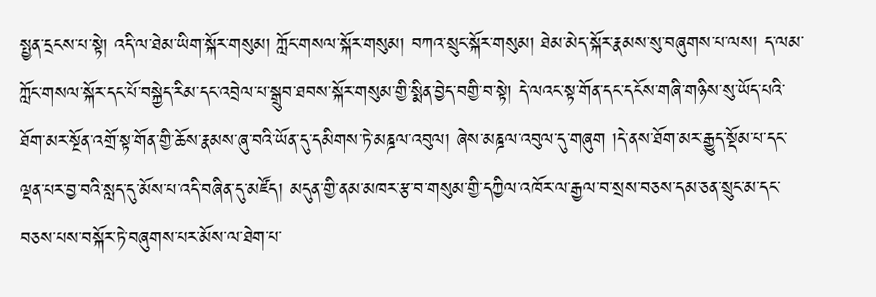སྤྱན་དྲངས་པ་སྟེ། འདི་ལ་ཐེམ་ཡིག་སྐོར་གསུམ། ཀློང་གསལ་སྐོར་གསུམ། བཀའ་སྲུང་སྐོར་གསུམ། ཐེམ་མེད་སྐོར་རྣམས་སུ་བཞུགས་པ་ལས། ད་ལམ་ཀློང་གསལ་སྐོར་དང་པོ་བསྐྱེད་རིམ་དང་འབྲེལ་པ་སྒྲུབ་ཐབས་སྐོར་གསུམ་གྱི་སྨིན་བྱེད་བགྱི་བ་སྟེ། དེ་ལའང་སྟ་གོན་དང་དངོས་གཞི་གཉིས་སུ་ཡོད་པའི་ཐོག་མར་སྔོན་འགྲོ་སྟ་གོན་གྱི་ཆོས་རྣམས་ཞུ་བའི་ཡོན་དུ་དམིགས་ཏེ་མཎྜལ་འབུལ། ཞེས་མཎྜལ་འབུལ་དུ་གཞུག །དེ་ནས་ཐོག་མར་རྒྱུད་སྡོམ་པ་དང་ལྡན་པར་བྱ་བའི་སླད་དུ་མོས་པ་འདི་བཞིན་དུ་མཛོད། མདུན་གྱི་ནམ་མཁར་རྩ་བ་གསུམ་གྱི་དཀྱིལ་འཁོར་ལ་རྒྱལ་བ་སྲས་བཅས་དམ་ཅན་སྲུང་མ་དང་བཅས་པས་བསྐོར་ཏེ་བཞུགས་པར་མོས་ལ་ཐེག་པ་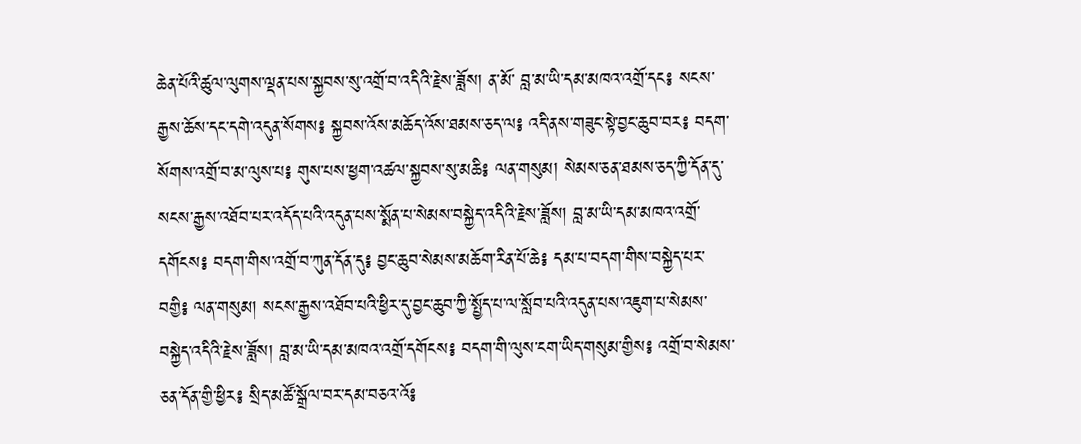ཆེན་པོའི་ཚུལ་ལུགས་ལྡན་པས་སྐྱབས་སུ་འགྲོ་བ་འདིའི་རྗེས་ཟློས། ན་མོ་ བླ་མ་ཡི་དམ་མཁའ་འགྲོ་དང༔ སངས་རྒྱས་ཆོས་དང་དགེ་འདུན་སོགས༔ སྐྱབས་འོས་མཆོད་འོས་ཐམས་ཅད་ལ༔ འདི་ནས་གཟུང་སྟེ་བྱང་ཆུབ་བར༔ བདག་སོགས་འགྲོ་བ་མ་ལུས་པ༔ གུས་པས་ཕྱག་འཚལ་སྐྱབས་སུ་མཆི༔ ལན་གསུམ། སེམས་ཅན་ཐམས་ཅད་ཀྱི་དོན་དུ་སངས་རྒྱས་འཐོབ་པར་འདོད་པའི་འདུན་པས་སྨོན་པ་སེམས་བསྐྱེད་འདིའི་རྗེས་ཟློས། བླ་མ་ཡི་དམ་མཁའ་འགྲོ་དགོངས༔ བདག་གིས་འགྲོ་བ་ཀུན་དོན་དུ༔ བྱང་ཆུབ་སེམས་མཆོག་རིན་པོ་ཆེ༔ དམ་པ་བདག་གིས་བསྐྱེད་པར་བགྱི༔ ལན་གསུམ། སངས་རྒྱས་འཐོབ་པའི་ཕྱིར་དུ་བྱང་ཆུབ་ཀྱི་སྤྱོད་པ་ལ་སློབ་པའི་འདུན་པས་འཇུག་པ་སེམས་བསྐྱེད་འདིའི་རྗེས་ཟློས། བླ་མ་ཡི་དམ་མཁའ་འགྲོ་དགོངས༔ བདག་གི་ལུས་ངག་ཡིད་གསུམ་གྱིས༔ འགྲོ་བ་སེམས་ཅན་དོན་གྱི་ཕྱིར༔ སྲིད་མཚོ་སྒྲོལ་བར་དམ་བཅའ་འོ༔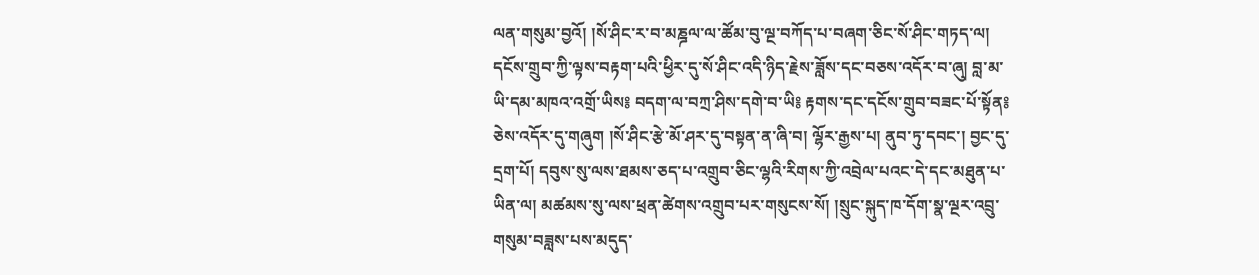ལན་གསུམ་བྱའོ། །སོ་ཤིང་ར་བ་མཎྜལ་ལ་ཚོམ་བུ་ལྔ་བཀོད་པ་བཞག་ཅིང་སོ་ཤིང་གཏད་ལ། དངོས་གྲུབ་ཀྱི་ལྟས་བརྟག་པའི་ཕྱིར་དུ་སོ་ཤིང་འདི་ཉིད་རྗེས་ཟློས་དང་བཅས་འདོར་བ་ཞུ། བླ་མ་ཡི་དམ་མཁའ་འགྲོ་ཡིས༔ བདག་ལ་བཀྲ་ཤིས་དགེ་བ་ཡི༔ རྟགས་དང་དངོས་གྲུབ་བཟང་པོ་སྟོན༔ ཅེས་འདོར་དུ་གཞུག །སོ་ཤིང་རྩེ་མོ་ཤར་དུ་བསྟན་ན་ཞི་བ། ལྷོར་རྒྱས་པ། ནུབ་ཏུ་དབང་། བྱང་དུ་དྲག་པོ། དབུས་སུ་ལས་ཐམས་ཅད་པ་འགྲུབ་ཅིང་ལྷའི་རིགས་ཀྱི་འབྲེལ་པའང་དེ་དང་མཐུན་པ་ཡིན་ལ། མཚམས་སུ་ལས་ཕྲན་ཚེགས་འགྲུབ་པར་གསུངས་སོ། །སྲུང་སྐུད་ཁ་དོག་སྣ་ལྔར་འབྲུ་གསུམ་བཟླས་པས་མདུད་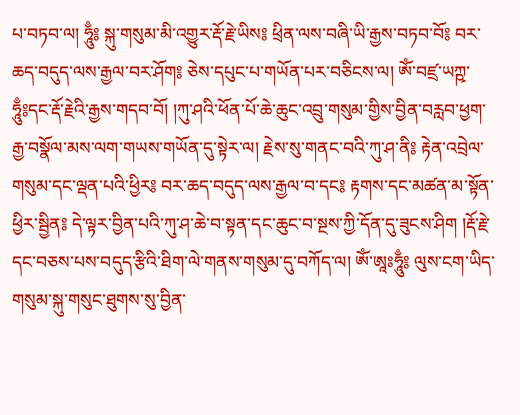པ་བཏབ་ལ། ཧཱུྃ༔ སྐུ་གསུམ་མི་འགྱུར་རྡོ་རྗེ་ཡིས༔ ཕྲིན་ལས་བཞི་ཡི་རྒྱས་བཏབ་བོ༔ བར་ཆད་བདུད་ལས་རྒྱལ་བར་ཤོག༔ ཅེས་དཔུང་པ་གཡོན་པར་བཅིངས་ལ། ཨོཾ་བཛྲ་ཡཀྵ་ཧཱུྃ༔དང་རྡོ་རྗེའི་རྒྱས་གདབ་བོ། །ཀུ་ཤའི་ཕོན་པོ་ཆེ་ཆུང་འབྲུ་གསུམ་གྱིས་བྱིན་བརླབ་ཕྱག་རྒྱ་བསྣོལ་མས་ལག་གཡས་གཡོན་དུ་སྟེར་ལ། རྗེས་སུ་གནང་བའི་ཀུ་ཤ་ནི༔ རྟེན་འབྲེལ་གསུམ་དང་ལྡན་པའི་ཕྱིར༔ བར་ཆད་བདུད་ལས་རྒྱལ་བ་དང༔ རྟགས་དང་མཚན་མ་སྟོན་ཕྱིར་སྦྱིན༔ དེ་ལྟར་བྱིན་པའི་ཀུ་ཤ་ཆེ་བ་སྟན་དང་ཆུང་བ་སྔས་ཀྱི་དོན་དུ་ཟུངས་ཤིག །རྡོ་རྗེ་དང་བཅས་པས་བདུད་རྩིའི་ཐིག་ལེ་གནས་གསུམ་དུ་བཀོད་ལ། ཨོཾ་ཨཱཿཧཱུྃ༔ ལུས་ངག་ཡིད་གསུམ་སྐུ་གསུང་ཐུགས་སུ་བྱིན་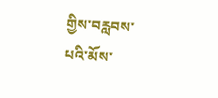གྱིས་བརླབས་པའི་མོས་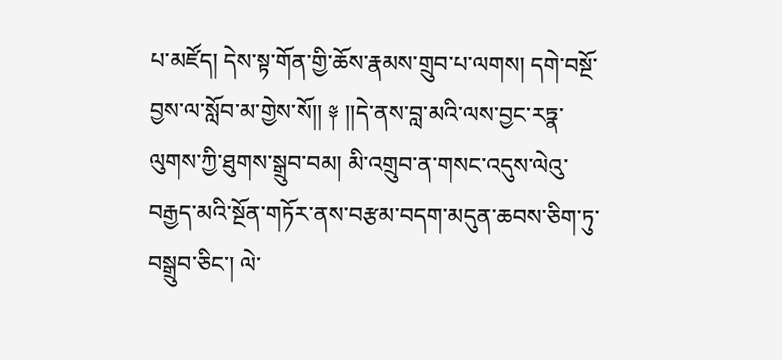པ་མཛོད། དེས་སྟ་གོན་གྱི་ཆོས་རྣམས་གྲུབ་པ་ལགས། དགེ་བསྔོ་བྱས་ལ་སློབ་མ་གྱེས་སོ།། ༈ །།དེ་ནས་བླ་མའི་ལས་བྱང་རཏྣ་ལུགས་ཀྱི་ཐུགས་སྒྲུབ་བམ། མི་འགྲུབ་ན་གསང་འདུས་ལེའུ་བརྒྱད་མའི་སྔོན་གཏོར་ནས་བརྩམ་བདག་མདུན་ཆབས་ཅིག་ཏུ་བསྒྲུབ་ཅིང་། ལེ་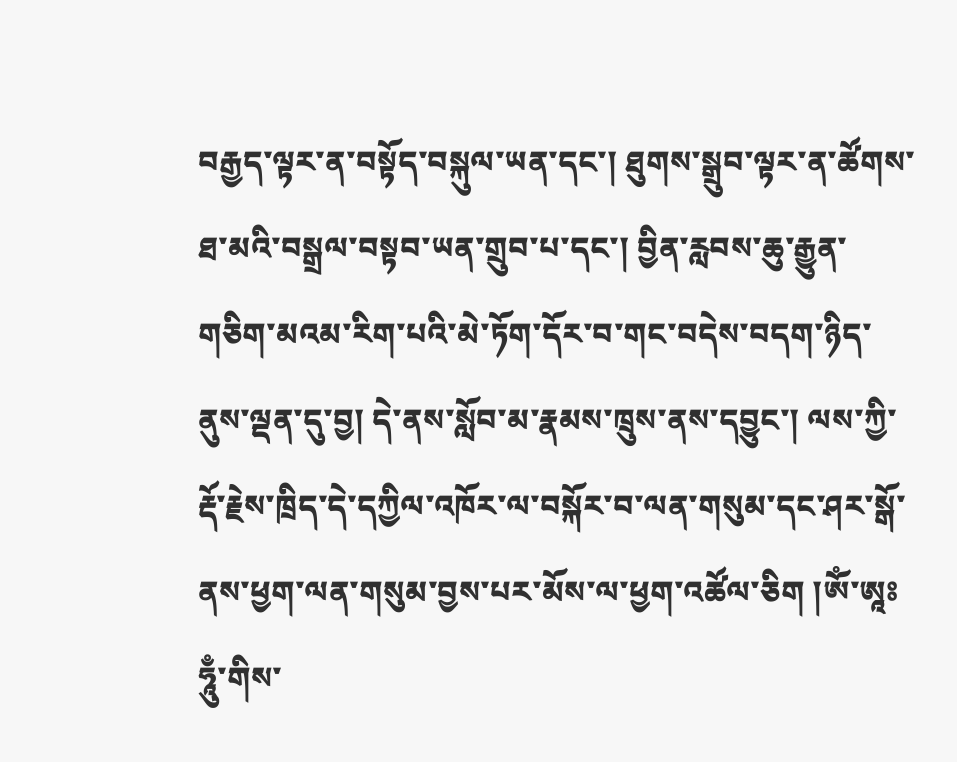བརྒྱད་ལྟར་ན་བསྟོད་བསྐུལ་ཡན་དང་། ཐུགས་སྒྲུབ་ལྟར་ན་ཚོགས་ཐ་མའི་བསྒྲལ་བསྟབ་ཡན་གྲུབ་པ་དང་། བྱིན་རླབས་ཆུ་རྒྱུན་གཅིག་མའམ་རིག་པའི་མེ་ཏོག་དོར་བ་གང་བདེས་བདག་ཉིད་ནུས་ལྡན་དུ་བྱ། དེ་ནས་སློབ་མ་རྣམས་ཁྲུས་ནས་དབྱུང་། ལས་ཀྱི་རྡོ་རྗེས་ཁྲིད་དེ་དཀྱིལ་འཁོར་ལ་བསྐོར་བ་ལན་གསུམ་དང་ཤར་སྒོ་ནས་ཕྱག་ལན་གསུམ་བྱས་པར་མོས་ལ་ཕྱག་འཚོལ་ཅིག །ཨོཾ་ཨཱཿཧཱུྃ་གིས་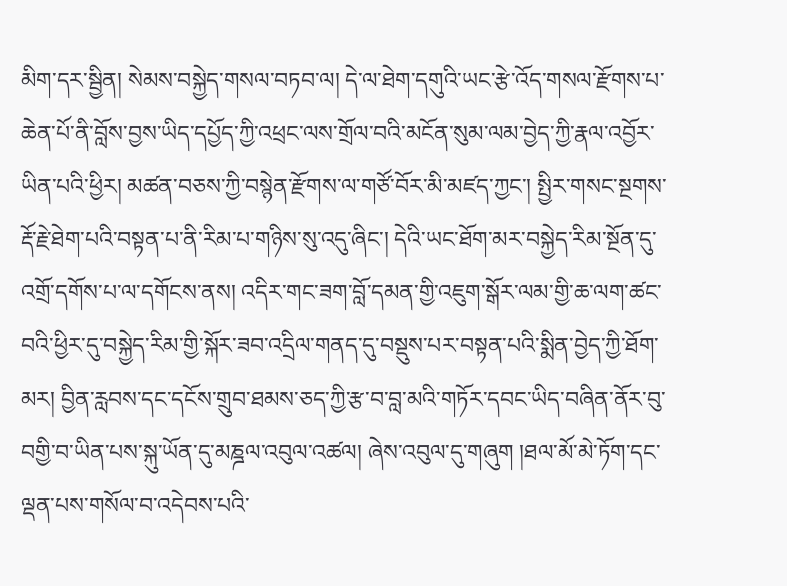མིག་དར་སྦྱིན། སེམས་བསྐྱེད་གསལ་བཏབ་ལ། དེ་ལ་ཐེག་དགུའི་ཡང་རྩེ་འོད་གསལ་རྫོགས་པ་ཆེན་པོ་ནི་བློས་བྱས་ཡིད་དཔྱོད་ཀྱི་འཕྲང་ལས་གྲོལ་བའི་མངོན་སུམ་ལམ་བྱེད་ཀྱི་རྣལ་འབྱོར་ཡིན་པའི་ཕྱིར། མཚན་བཅས་ཀྱི་བསྙེན་རྫོགས་ལ་གཙོ་བོར་མི་མཛད་ཀྱང་། སྤྱིར་གསང་སྔགས་རྡོ་རྗེ་ཐེག་པའི་བསྟན་པ་ནི་རིམ་པ་གཉིས་སུ་འདུ་ཞིང་། དེའི་ཡང་ཐོག་མར་བསྐྱེད་རིམ་སྔོན་དུ་འགྲོ་དགོས་པ་ལ་དགོངས་ནས། འདིར་གང་ཟག་བློ་དམན་གྱི་འཇུག་སྒོར་ལམ་གྱི་ཆ་ལག་ཚང་བའི་ཕྱིར་དུ་བསྐྱེད་རིམ་གྱི་སྐོར་ཟབ་འདྲིལ་གནད་དུ་བསྡུས་པར་བསྟན་པའི་སྨིན་བྱེད་ཀྱི་ཐོག་མར། བྱིན་རླབས་དང་དངོས་གྲུབ་ཐམས་ཅད་ཀྱི་རྩ་བ་བླ་མའི་གཏོར་དབང་ཡིད་བཞིན་ནོར་བུ་བགྱི་བ་ཡིན་པས་སྐུ་ཡོན་དུ་མཎྜལ་འབུལ་འཚལ། ཞེས་འབུལ་དུ་གཞུག །ཐལ་མོ་མེ་ཏོག་དང་ལྡན་པས་གསོལ་བ་འདེབས་པའི་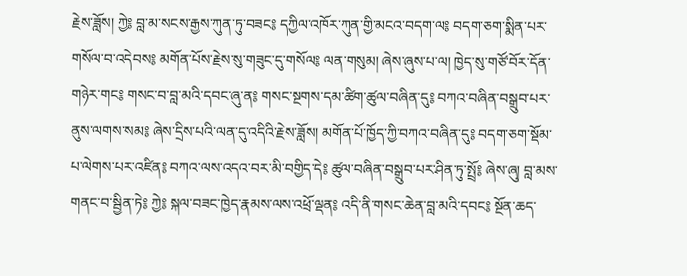རྗེས་ཟློས། ཀྱེ༔ བླ་མ་སངས་རྒྱས་ཀུན་ཏུ་བཟང༔ དཀྱིལ་འཁོར་ཀུན་གྱི་མངའ་བདག་ལ༔ བདག་ཅག་སྨིན་པར་གསོལ་བ་འདེབས༔ མགོན་པོས་རྗེས་སུ་གཟུང་དུ་གསོལ༔ ལན་གསུམ། ཞེས་ཞུས་པ་ལ། ཁྱེད་སུ་གཙོ་བོར་དོན་གཉེར་གང༔ གསང་བ་བླ་མའི་དབང་ཞུ་ན༔ གསང་སྔགས་དམ་ཚིག་ཚུལ་བཞིན་དུ༔ བཀའ་བཞིན་བསྒྲུབ་པར་ནུས་ལགས་སམ༔ ཞེས་དྲིས་པའི་ལན་དུ་འདིའི་རྗེས་ཟློས། མགོན་པོ་ཁྱོད་ཀྱི་བཀའ་བཞིན་དུ༔ བདག་ཅག་སྡོམ་པ་ལེགས་པར་འཛིན༔ བཀའ་ལས་འདའ་བར་མི་བགྱིད་དེ༔ ཚུལ་བཞིན་བསྒྲུབ་པར་ཤིན་ཏུ་སྤྲོ༔ ཞེས་ཞུ། བླ་མས་གནང་བ་སྦྱིན་ཏེ༔ ཀྱེ༔ སྐལ་བཟང་ཁྱེད་རྣམས་ལས་འཕྲོ་ལྡན༔ འདི་ནི་གསང་ཆེན་བླ་མའི་དབང༔ སྔོན་ཆད་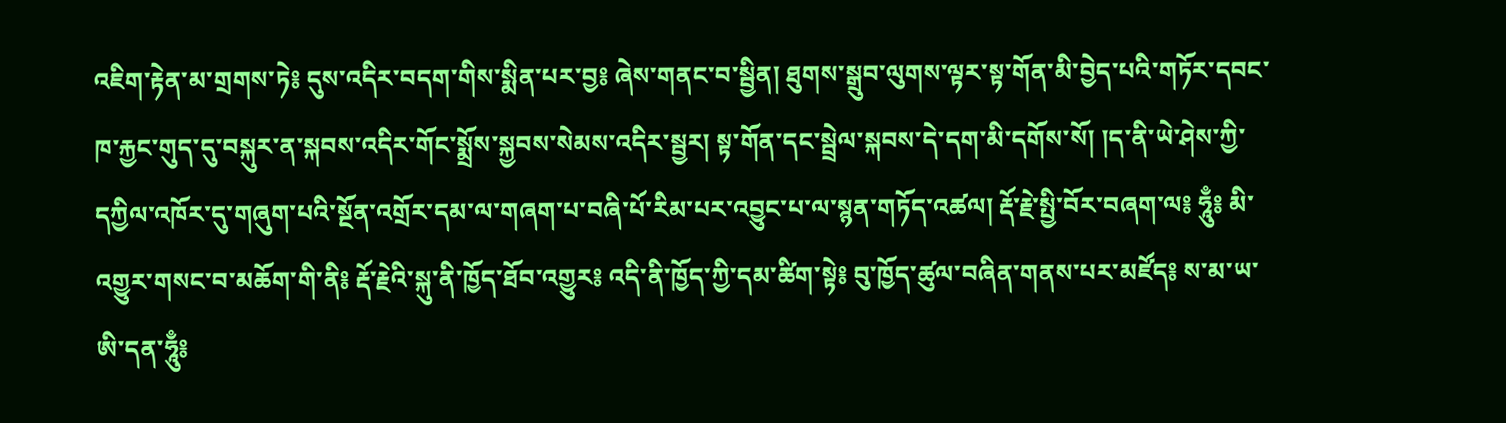འཇིག་རྟེན་མ་གྲགས་ཏེ༔ དུས་འདིར་བདག་གིས་སྨིན་པར་བྱ༔ ཞེས་གནང་བ་སྦྱིན། ཐུགས་སྒྲུབ་ལུགས་ལྟར་སྟ་གོན་མི་བྱེད་པའི་གཏོར་དབང་ཁ་རྐྱང་གུད་དུ་བསྐུར་ན་སྐབས་འདིར་གོང་སྨྲོས་སྐྱབས་སེམས་འདིར་སྦྱར། སྟ་གོན་དང་སྦྲེལ་སྐབས་དེ་དག་མི་དགོས་སོ། །ད་ནི་ཡེ་ཤེས་ཀྱི་དཀྱིལ་འཁོར་དུ་གཞུག་པའི་སྔོན་འགྲོར་དམ་ལ་གཞག་པ་བཞི་པོ་རིམ་པར་འབྱུང་པ་ལ་སྙན་གཏོད་འཚལ། རྡོ་རྗེ་སྤྱི་བོར་བཞག་ལ༔ ཧཱུྃ༔ མི་འགྱུར་གསང་བ་མཆོག་གི་ནི༔ རྡོ་རྗེའི་སྐུ་ནི་ཁྱོད་ཐོབ་འགྱུར༔ འདི་ནི་ཁྱོད་ཀྱི་དམ་ཚིག་སྟེ༔ བུ་ཁྱོད་ཚུལ་བཞིན་གནས་པར་མཛོད༔ ས་མ་ཡ་ཨི་དན་ཧཱུྃ༔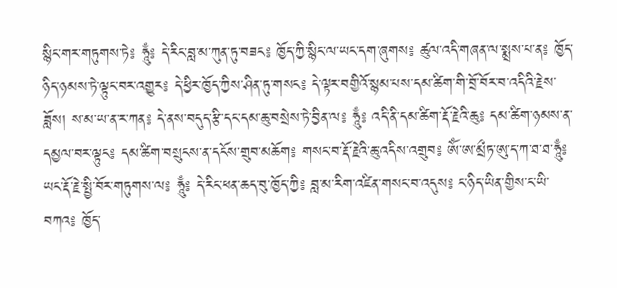སྙིང་གར་གཏུགས་ཏེ༔ ཧཱུྃ༔ དེ་རིང་བླ་མ་ཀུན་ཏུ་བཟང༔ ཁྱོད་ཀྱི་སྙིང་ལ་ཡང་དག་ཞུགས༔ ཚུལ་འདི་གཞན་ལ་སྨྲས་པ་ན༔ ཁྱོད་ཉིད་ཉམས་ཏེ་ལྟུང་བར་འགྱུར༔ དེ་ཕྱིར་ཁྱོད་ཀྱིས་ཤིན་ཏུ་གསང༔ དེ་ལྟར་བགྱིའོ་སྙམ་པས་དམ་ཚིག་གི་བྲོ་བོར་བ་འདིའི་རྗེས་ཟློས། ས་མ་ཡ་ན་ར་ཀན༔ དེ་ནས་བདུད་རྩི་དང་དམ་ཆུ་བསྲེས་ཏེ་བྱིན་ལ༔ ཧཱུྃ༔ འདི་ནི་དམ་ཚིག་རྡོ་རྗེའི་ཆུ༔ དམ་ཚིག་ཉམས་ན་དམྱལ་བར་ལྟུང༔ དམ་ཚིག་བསྲུངས་ན་དངོས་གྲུབ་མཆོག༔ གསང་བ་རྡོ་རྗེའི་ཆུ་འདིས་འགྲུབ༔ ཨོཾ་ཨ་མྲྀཏ་ཨུ་ད་ཀ་ཐ་ཐ་ཧཱུྃ༔ ཡང་རྡོ་རྗེ་སྤྱི་བོར་གཏུགས་ལ༔ ཧཱུྃ༔ དེ་རིང་ཕན་ཆད་བུ་ཁྱོད་ཀྱི༔ བླ་མ་རིག་འཛིན་གསང་བ་འདུས༔ ང་ཉིད་ཡིན་གྱིས་ང་ཡི་བཀའ༔ ཁྱོད་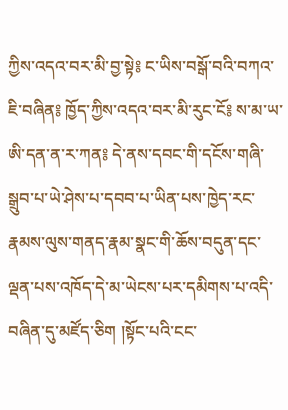ཀྱིས་འདའ་བར་མི་བྱ་སྟེ༔ ང་ཡིས་བསྒོ་བའི་བཀའ་ཇི་བཞིན༔ ཁྱོད་ཀྱིས་འདའ་བར་མི་རུང་ངོ༔ ས་མ་ཡ་ཨི་དན་ན་ར་ཀན༔ དེ་ནས་དབང་གི་དངོས་གཞི་སྒྲུབ་པ་ཡེ་ཤེས་པ་དབབ་པ་ཡིན་པས་ཁྱེད་རང་རྣམས་ལུས་གནད་རྣམ་སྣང་གི་ཆོས་བདུན་དང་ལྡན་པས་འཁོད་དེ་མ་ཡེངས་པར་དམིགས་པ་འདི་བཞིན་དུ་མཛོད་ཅིག །སྟོང་པའི་ངང་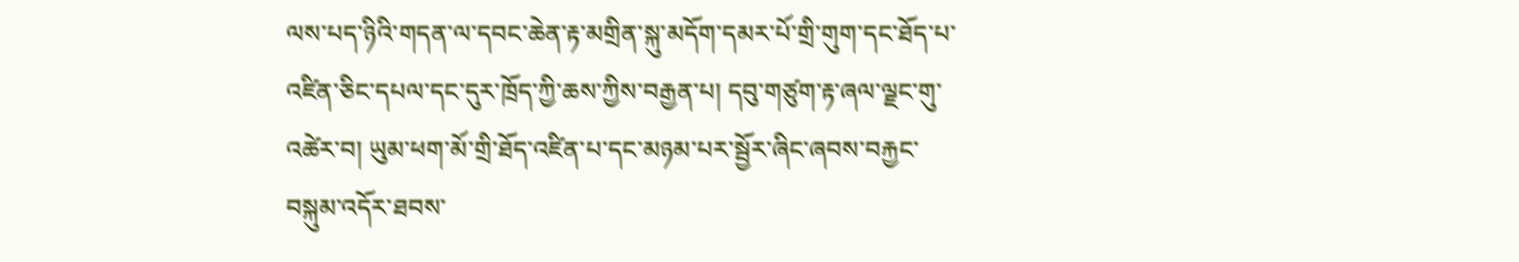ལས་པད་ཉིའི་གདན་ལ་དབང་ཆེན་རྟ་མགྲིན་སྐུ་མདོག་དམར་པོ་གྲི་གུག་དང་ཐོད་པ་འཛིན་ཅིང་དཔལ་དང་དུར་ཁྲོད་ཀྱི་ཆས་ཀྱིས་བརྒྱན་པ། དབུ་གཙུག་རྟ་ཞལ་ལྗང་གུ་འཚེར་བ། ཡུམ་ཕག་མོ་གྲི་ཐོད་འཛིན་པ་དང་མཉམ་པར་སྦྱོར་ཞིང་ཞབས་བརྐྱང་བསྐུམ་འདོར་ཐབས་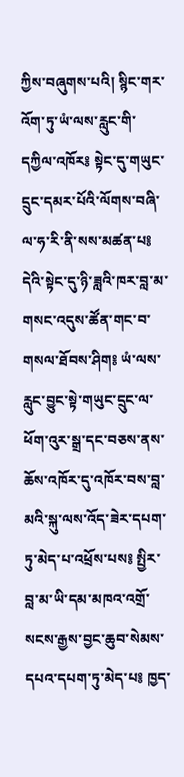ཀྱིས་བཞུགས་པའི། སྙིང་གར་འོག་ཏུ་ཡཾ་ལས་རླུང་གི་དཀྱིལ་འཁོར༔ སྟེང་དུ་གཡུང་དྲུང་དམར་པོའི་ལོགས་བཞི་ལ་ཧ་རི་ནི་སས་མཚན་པ༔ དེའི་སྟེང་དུ་ཉི་ཟླའི་ཁར་བླ་མ་གསང་འདུས་ཚོན་གང་བ་གསལ་ཐོབས་ཤིག༔ ཡཾ་ལས་རླུང་བྱུང་སྟེ་གཡུང་དྲུང་ལ་ཕོག་འུར་སྒྲ་དང་བཅས་ནས་ཆོས་འཁོར་དུ་འཁོར་བས་བླ་མའི་སྐུ་ལས་འོད་ཟེར་དཔག་ཏུ་མེད་པ་འཕྲོས་པས༔ སྤྱིར་བླ་མ་ཡི་དམ་མཁའ་འགྲོ་སངས་རྒྱས་བྱང་ཆུབ་སེམས་དཔའ་དཔག་ཏུ་མེད་པ༔ ཁྱད་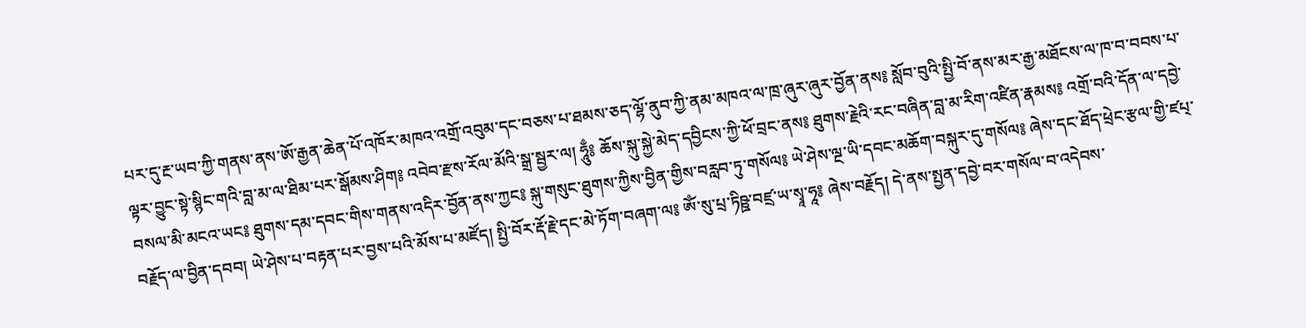པར་དུ་རྔ་ཡབ་ཀྱི་གནས་ནས་ཨོ་རྒྱན་ཆེན་པོ་འཁོར་མཁའ་འགྲོ་འབུམ་དང་བཅས་པ་ཐམས་ཅད་ལྷོ་ནུབ་ཀྱི་ནམ་མཁའ་ལ་ཁྲ་ཞུར་ཞུར་བྱོན་ནས༔ སློབ་བུའི་སྤྱི་བོ་ནས་མར་རྒྱ་མཐོངས་ལ་ཁ་བ་བབས་པ་ལྟར་བྱུང་སྟེ་སྙིང་གའི་བླ་མ་ལ་ཐིམ་པར་སྒོམས་ཤིག༔ འབེབ་རྫས་རོལ་མོའི་སྒྲ་སྦྱར་ལ། ཧཱུྃ༔ ཆོས་སྐུ་སྐྱེ་མེད་དབྱིངས་ཀྱི་ཕོ་བྲང་ནས༔ ཐུགས་རྗེའི་རང་བཞིན་བླ་མ་རིག་འཛིན་རྣམས༔ འགྲོ་བའི་དོན་ལ་དབྱེ་བསལ་མི་མངའ་ཡང༔ ཐུགས་དམ་དབང་གིས་གནས་འདིར་བྱོན་ནས་ཀྱང༔ སྐུ་གསུང་ཐུགས་ཀྱིས་བྱིན་གྱིས་བརླབ་ཏུ་གསོལ༔ ཡེ་ཤེས་ལྔ་ཡི་དབང་མཆོག་བསྐུར་དུ་གསོལ༔ ཞེས་དང་ཐོད་ཕྲེང་རྩལ་གྱི་ཛཔ྄་བརྗོད་ལ་བྱིན་དབབ། ཡེ་ཤེས་པ་བརྟན་པར་བྱས་པའི་མོས་པ་མཛོད། སྤྱི་བོར་རྡོ་རྗེ་དང་མེ་ཏོག་བཞག་ལ༔ ཨོཾ་སུ་པྲ་ཏིཥྛ་བཛྲ་ཡ་སྭཱ་ཧཱ༔ ཞེས་བརྗོད། དེ་ནས་སྤྱན་དབྱེ་བར་གསོལ་བ་འདེབས་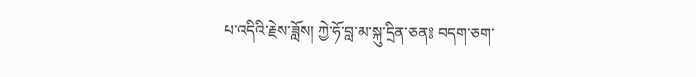པ་འདིའི་རྗེས་ཟློས། ཀྱེ་ཧོ་བླ་མ་སྐུ་དྲིན་ཅན༔ བདག་ཅག་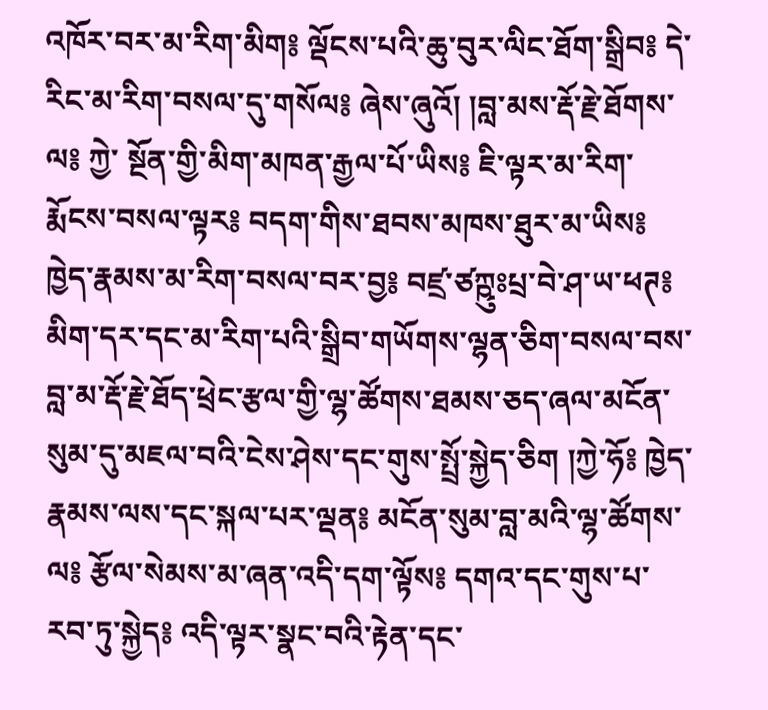འཁོར་བར་མ་རིག་མིག༔ ལྡོངས་པའི་ཆུ་བུར་ལིང་ཐོག་སྒྲིབ༔ དེ་རིང་མ་རིག་བསལ་དུ་གསོལ༔ ཞེས་ཞུའོ། །བླ་མས་རྡོ་རྗེ་ཐོགས་ལ༔ ཀྱེ་ སྔོན་གྱི་མིག་མཁན་རྒྱལ་པོ་ཡིས༔ ཇི་ལྟར་མ་རིག་རྨོངས་བསལ་ལྟར༔ བདག་གིས་ཐབས་མཁས་ཐུར་མ་ཡིས༔ ཁྱེད་རྣམས་མ་རིག་བསལ་བར་བྱ༔ བཛྲ་ཙཀྵུཿཔྲ་བེ་ཤ་ཡ་ཕཊ༔ མིག་དར་དང་མ་རིག་པའི་སྒྲིབ་གཡོགས་ལྷན་ཅིག་བསལ་བས་བླ་མ་རྡོ་རྗེ་ཐོད་ཕྲེང་རྩལ་གྱི་ལྷ་ཚོགས་ཐམས་ཅད་ཞལ་མངོན་སུམ་དུ་མཇལ་བའི་ངེས་ཤེས་དང་གུས་སྤྲོ་སྐྱེད་ཅིག །ཀྱེ་ཧོ༔ ཁྱེད་རྣམས་ལས་དང་སྐལ་པར་ལྡན༔ མངོན་སུམ་བླ་མའི་ལྷ་ཚོགས་ལ༔ རྩོལ་སེམས་མ་ཞན་འདི་དག་ལྟོས༔ དགའ་དང་གུས་པ་རབ་ཏུ་སྐྱེད༔ འདི་ལྟར་སྣང་བའི་རྟེན་དང་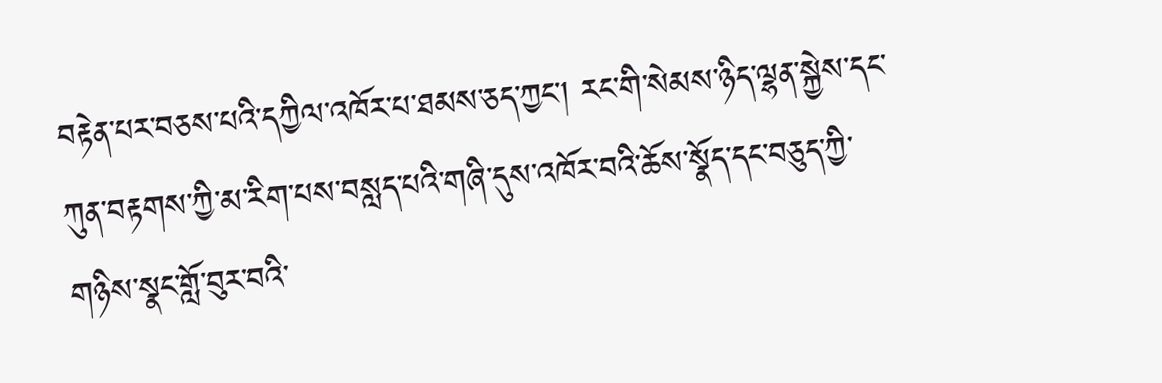བརྟེན་པར་བཅས་པའི་དཀྱིལ་འཁོར་པ་ཐམས་ཅད་ཀྱང་། རང་གི་སེམས་ཉིད་ལྷན་སྐྱེས་དང་ཀུན་བརྟགས་ཀྱི་མ་རིག་པས་བསླད་པའི་གཞི་དུས་འཁོར་བའི་ཆོས་སྣོད་དང་བཅུད་ཀྱི་གཉིས་སྣང་གློ་བུར་བའི་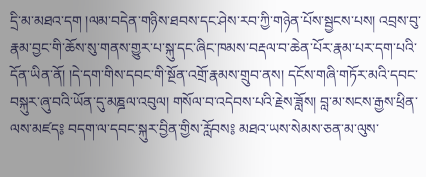དྲི་མ་མཐའ་དག །ལམ་བདེན་གཉིས་ཐབས་དང་ཤེས་རབ་ཀྱི་གཉེན་པོས་སྦྱངས་པས། འབྲས་བུ་རྣམ་བྱང་གི་ཆོས་སུ་གནས་གྱུར་པ་སྐུ་དང་ཞིང་ཁམས་བརྡལ་བ་ཆེན་པོར་རྣམ་པར་དག་པའི་དོན་ཡིན་ནོ། །དེ་དག་གིས་དབང་གི་སྔོན་འགྲོ་རྣམས་གྲུབ་ནས། དངོས་གཞི་གཏོར་མའི་དབང་བསྐུར་ཞུ་བའི་ཡོན་དུ་མཎྜལ་འབུལ། གསོལ་བ་འདེབས་པའི་རྗེས་ཟློས། བླ་མ་སངས་རྒྱས་ཕྲིན་ལས་མཛད༔ བདག་ལ་དབང་སྐུར་བྱིན་གྱིས་རློབས༔ མཐའ་ཡས་སེམས་ཅན་མ་ལུས་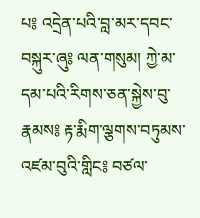པ༔ འདྲེན་པའི་བླ་མར་དབང་བསྐུར་ཞུ༔ ལན་གསུམ། ཀྱེ་མ་ དམ་པའི་རིགས་ཅན་སྐྱེས་བུ་རྣམས༔ རྟ་རྨིག་ལྕགས་བཏུམས་འཛམ་བུའི་གླིང༔ བཙལ་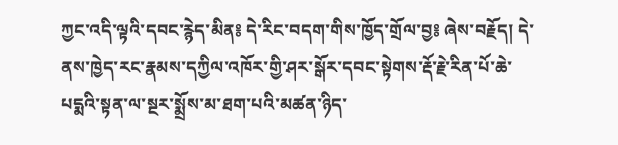ཀྱང་འདི་ལྟའི་དབང་རྙེད་མིན༔ དེ་རིང་བདག་གིས་ཁྱོད་གྲོལ་བྱ༔ ཞེས་བརྗོད། དེ་ནས་ཁྱེད་རང་རྣམས་དཀྱིལ་འཁོར་གྱི་ཤར་སྒོར་དབང་སྟེགས་རྡོ་རྗེ་རིན་པོ་ཆེ་པདྨའི་སྟན་ལ་སྔར་སྨྲོས་མ་ཐག་པའི་མཚན་ཉིད་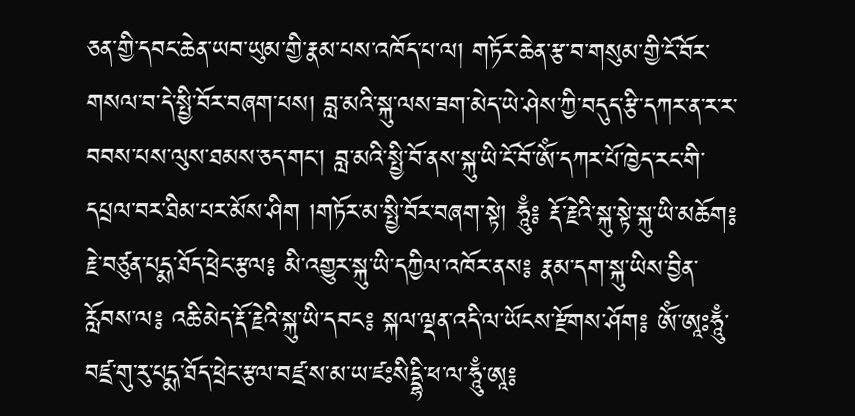ཅན་གྱི་དབང་ཆེན་ཡབ་ཡུམ་གྱི་རྣམ་པས་འཁོད་པ་ལ། གཏོར་ཆེན་རྩ་བ་གསུམ་གྱི་ངོ་བོར་གསལ་བ་དེ་སྤྱི་བོར་བཞག་པས། བླ་མའི་སྐུ་ལས་ཟག་མེད་ཡེ་ཤེས་ཀྱི་བདུད་རྩི་དཀར་ན་ར་ར་བབས་པས་ལུས་ཐམས་ཅད་གང་། བླ་མའི་སྤྱི་བོ་ནས་སྐུ་ཡི་ངོ་བོ་ཨོཾ་དཀར་པོ་ཁྱེད་རང་གི་དཔྲལ་བར་ཐིམ་པར་མོས་ཤིག །གཏོར་མ་སྤྱི་བོར་བཞག་སྟེ། ཧཱུྃ༔ རྡོ་རྗེའི་སྐུ་སྟེ་སྐུ་ཡི་མཆོག༔ རྗེ་བཙུན་པདྨ་ཐོད་ཕྲེང་རྩལ༔ མི་འགྱུར་སྐུ་ཡི་དཀྱིལ་འཁོར་ནས༔ རྣམ་དག་སྐུ་ཡིས་བྱིན་རློབས་ལ༔ འཆི་མེད་རྡོ་རྗེའི་སྐུ་ཡི་དབང༔ སྐལ་ལྡན་འདི་ལ་ཡོངས་རྫོགས་ཤོག༔ ཨོཾ་ཨཱཿཧཱུྃ་བཛྲ་གུ་རུ་པདྨ་ཐོད་ཕྲེང་རྩལ་བཛྲ་ས་མ་ཡ་ཛཿསིདྡྷི་ཕ་ལ་ཧཱུྃ་ཨཱ༔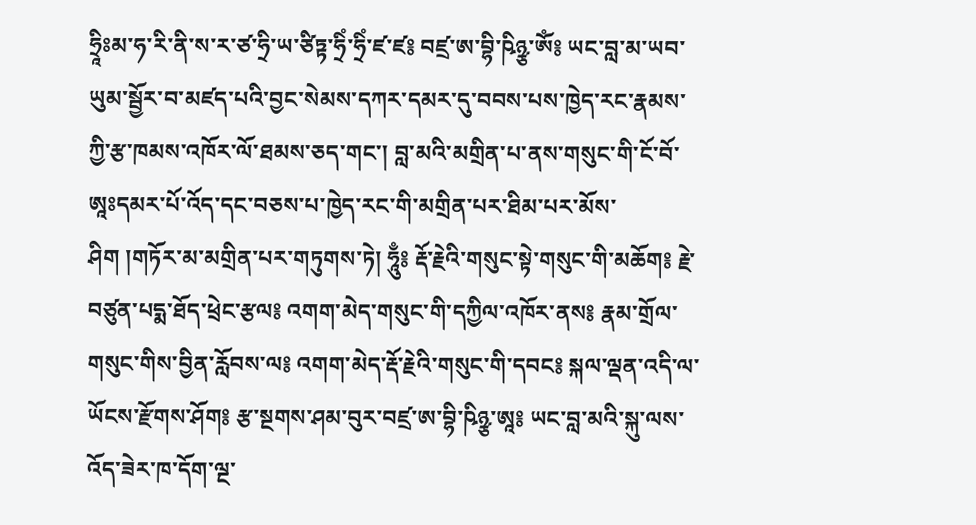ཧྲཱིཿམ་ཧ་རི་ནི་ས་ར་ཙ་ཧྲི་ཡ་ཙིཏྟ་ཧྲིཾ་ཧྲིཾ་ཛ་ཛ༔ བཛྲ་ཨ་བྷི་ཥིཉྩ་ཨོཾ༔ ཡང་བླ་མ་ཡབ་ཡུམ་སྦྱོར་བ་མཛད་པའི་བྱང་སེམས་དཀར་དམར་དུ་བབས་པས་ཁྱེད་རང་རྣམས་ཀྱི་རྩ་ཁམས་འཁོར་ལོ་ཐམས་ཅད་གང་། བླ་མའི་མགྲིན་པ་ནས་གསུང་གི་ངོ་བོ་ཨཱཿདམར་པོ་འོད་དང་བཅས་པ་ཁྱེད་རང་གི་མགྲིན་པར་ཐིམ་པར་མོས་ཤིག །གཏོར་མ་མགྲིན་པར་གཏུགས་ཏེ། ཧཱུྃ༔ རྡོ་རྗེའི་གསུང་སྟེ་གསུང་གི་མཆོག༔ རྗེ་བཙུན་པདྨ་ཐོད་ཕྲེང་རྩལ༔ འགག་མེད་གསུང་གི་དཀྱིལ་འཁོར་ནས༔ རྣམ་གྲོལ་གསུང་གིས་བྱིན་རློབས་ལ༔ འགག་མེད་རྡོ་རྗེའི་གསུང་གི་དབང༔ སྐལ་ལྡན་འདི་ལ་ཡོངས་རྫོགས་ཤོག༔ རྩ་སྔགས་ཤམ་བུར་བཛྲ་ཨ་བྷི་ཥིཉྩ་ཨཱ༔ ཡང་བླ་མའི་སྐུ་ལས་འོད་ཟེར་ཁ་དོག་ལྔ་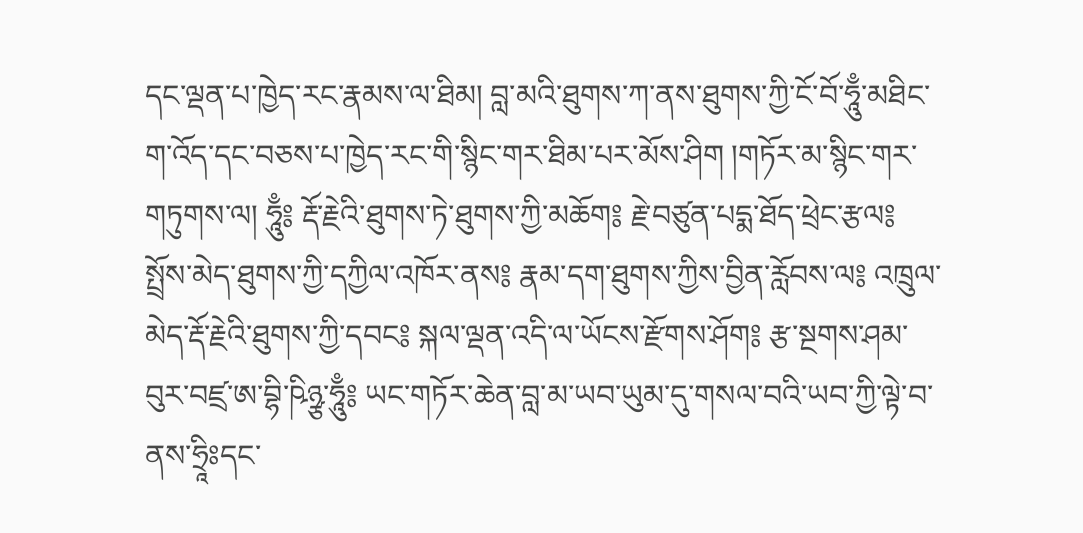དང་ལྡན་པ་ཁྱེད་རང་རྣམས་ལ་ཐིམ། བླ་མའི་ཐུགས་ཀ་ནས་ཐུགས་ཀྱི་ངོ་བོ་ཧཱུྃ་མཐིང་ག་འོད་དང་བཅས་པ་ཁྱེད་རང་གི་སྙིང་གར་ཐིམ་པར་མོས་ཤིག །གཏོར་མ་སྙིང་གར་གཏུགས་ལ། ཧཱུྃ༔ རྡོ་རྗེའི་ཐུགས་ཏེ་ཐུགས་ཀྱི་མཆོག༔ རྗེ་བཙུན་པདྨ་ཐོད་ཕྲེང་རྩལ༔ སྤྲོས་མེད་ཐུགས་ཀྱི་དཀྱིལ་འཁོར་ནས༔ རྣམ་དག་ཐུགས་ཀྱིས་བྱིན་རློབས་ལ༔ འཁྲུལ་མེད་རྡོ་རྗེའི་ཐུགས་ཀྱི་དབང༔ སྐལ་ལྡན་འདི་ལ་ཡོངས་རྫོགས་ཤོག༔ རྩ་སྔགས་ཤམ་བུར་བཛྲ་ཨ་བྷི་ཥིཉྩ་ཧཱུྃ༔ ཡང་གཏོར་ཆེན་བླ་མ་ཡབ་ཡུམ་དུ་གསལ་བའི་ཡབ་ཀྱི་ལྟེ་བ་ནས་ཧྲཱིཿདང་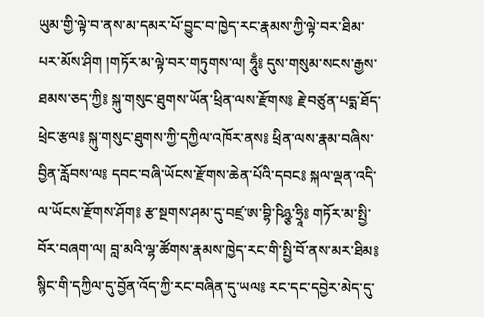ཡུམ་གྱི་ལྟེ་བ་ནས་མ་དམར་པོ་བྱུང་བ་ཁྱེད་རང་རྣམས་ཀྱི་ལྟེ་བར་ཐིམ་པར་མོས་ཤིག །གཏོར་མ་ལྟེ་བར་གཏུགས་ལ། ཧཱུྃ༔ དུས་གསུམ་སངས་རྒྱས་ཐམས་ཅད་ཀྱི༔ སྐུ་གསུང་ཐུགས་ཡོན་ཕྲིན་ལས་རྫོགས༔ རྗེ་བཙུན་པདྨ་ཐོད་ཕྲེང་རྩལ༔ སྐུ་གསུང་ཐུགས་ཀྱི་དཀྱིལ་འཁོར་ནས༔ ཕྲིན་ལས་རྣམ་བཞིས་བྱིན་རློབས་ལ༔ དབང་བཞི་ཡོངས་རྫོགས་ཆེན་པོའི་དབང༔ སྐལ་ལྡན་འདི་ལ་ཡོངས་རྫོགས་ཤོག༔ རྩ་སྔགས་ཤམ་དུ་བཛྲ་ཨ་བྷི་ཥིཉྩ་ཧྲཱི༔ གཏོར་མ་སྤྱི་བོར་བཞག་ལ། བླ་མའི་ལྷ་ཚོགས་རྣམས་ཁྱེད་རང་གི་སྤྱི་བོ་ནས་མར་ཐིམ༔ སྙིང་གི་དཀྱིལ་དུ་བྱོན་འོད་ཀྱི་རང་བཞིན་དུ་ཡལ༔ རང་དང་དབྱེར་མེད་དུ་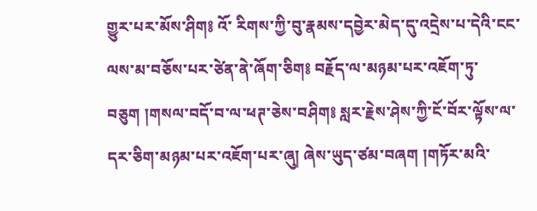གྱུར་པར་མོས་ཤིག༔ འོ་ རིགས་ཀྱི་བུ་རྣམས་དབྱེར་མེད་དུ་འདྲེས་པ་དེའི་ངང་ལས་མ་བཅོས་པར་ཙེན་ནེ་ཞོག་ཅིག༔ བརྗོད་ལ་མཉམ་པར་འཇོག་ཏུ་བཅུག །གསལ་བདོ་བ་ལ་ཕཊ་ཅེས་བཤིག༔ སླར་རྗེས་ཤེས་ཀྱི་ངོ་བོར་ལྟོས་ལ་དར་ཅིག་མཉམ་པར་འཇོག་པར་ཞུ། ཞེས་ཡུད་ཙམ་བཞག །གཏོར་མའི་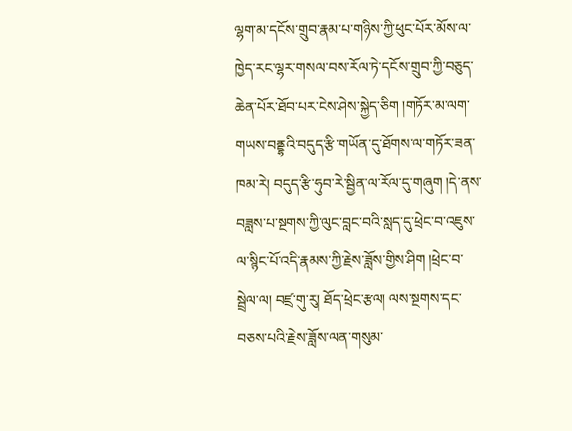ལྷག་མ་དངོས་གྲུབ་རྣམ་པ་གཉིས་ཀྱི་ཕུང་པོར་མོས་ལ་ཁྱེད་རང་ལྷར་གསལ་བས་རོལ་ཏེ་དངོས་གྲུབ་ཀྱི་བཅུད་ཆེན་པོར་ཐོབ་པར་ངེས་ཤེས་སྐྱེད་ཅིག །གཏོར་མ་ལག་གཡས་བནྡྷའི་བདུད་རྩི་གཡོན་དུ་ཐོགས་ལ་གཏོར་ཟན་ཁམ་རེ། བདུད་རྩི་ཧུབ་རེ་སྦྱིན་ལ་རོལ་དུ་གཞུག །དེ་ནས་བཟླས་པ་སྔགས་ཀྱི་ལུང་བླང་བའི་སླད་དུ་ཕྲེང་བ་འཇུས་ལ་སྙིང་པོ་འདི་རྣམས་ཀྱི་རྗེས་ཟློས་གྱིས་ཤིག །ཕྲེང་བ་སྦྲེལ་ལ། བཛྲ་གུ་རུ། ཐོད་ཕྲེང་རྩལ། ལས་སྔགས་དང་བཅས་པའི་རྗེས་ཟློས་ལན་གསུམ་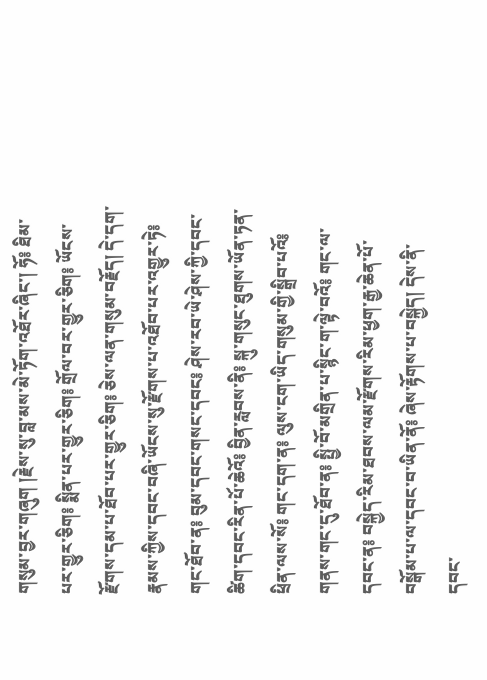གསུམ་བྱར་གཞུག །རྗེས་སུ་བླ་མས་མེ་ཏོག་འཐོར་ཞིང་། ཧོ༔ ཐིམ་པར་གྱུར་ཅིག༔ སྨིན་པར་གྱུར་ཅིག༔ གྲོལ་བར་གྱུར་ཅིག༔ ཡོངས་རྫོགས་དམ་པ་ཐོབ་པར་གྱུར་ཅིག༔ ཅེས་ལན་གསུམ་བརྗོད། དེ་དག་རྣམས་ཀྱིས་དབང་བཞི་ཡོངས་སུ་རྫོགས་པ་འཐོབ་པར་འགྱུར་ཏེ༔ གང་ཐོབ་ན༔ བུམ་དབང་གསང་དབང༔ ཤེས་རབ་ཡེ་ཤེས་ཀྱི་དབང་ཚིག་དབང་རིན་པོ་ཆེའོ༔ བྱིན་རླབས་ནི༔ སྐུ་གསུང་ཐུགས་ཡོན་ཏན་ཕྲིན་ལས་སོ༔ གང་དག་ན༔ ལུས་ངག་ཡིད་གསུམ་གྱི་སྒྲིབ་པའོ༔ གནས་གང་དུ་ཐོབ་ན༔ སྤྱི་བོ་མགྲིན་པ་སྙིང་ག་ལྟེ་བའོ༔ གང་ལ་དབང་ན༔ བསྐྱེད་རིམ་ཐབས་ལམ་རྫོགས་རིམ་ཕྱག་རྒྱ་ཆེན་པོ་བསྒོམ་པ་ལ་དབང་བ་ཡིན་ནོ༔ ཞེས་རྟོགས་པ་བསྐྱེད། དེས་ནི་དབང་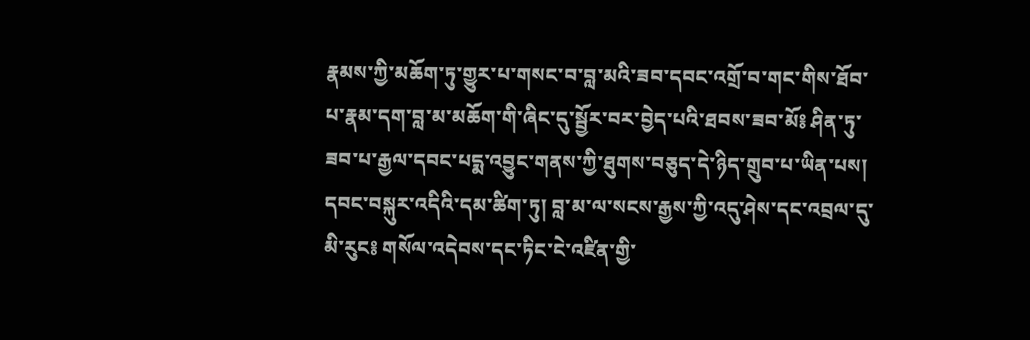རྣམས་ཀྱི་མཆོག་ཏུ་གྱུར་པ་གསང་བ་བླ་མའི་ཟབ་དབང་འགྲོ་བ་གང་གིས་ཐོབ་པ་རྣམ་དག་བླ་མ་མཆོག་གི་ཞིང་དུ་སྦྱོར་བར་བྱེད་པའི་ཐབས་ཟབ་མོ༔ ཤིན་ཏུ་ཟབ་པ་རྒྱལ་དབང་པདྨ་འབྱུང་གནས་ཀྱི་ཐུགས་བཅུད་དེ་ཉིད་གྲུབ་པ་ཡིན་པས། དབང་བསྐུར་འདིའི་དམ་ཚིག་ཏུ། བླ་མ་ལ་སངས་རྒྱས་ཀྱི་འདུ་ཤེས་དང་འབྲལ་དུ་མི་རུང༔ གསོལ་འདེབས་དང་ཏིང་ངེ་འཛིན་གྱི་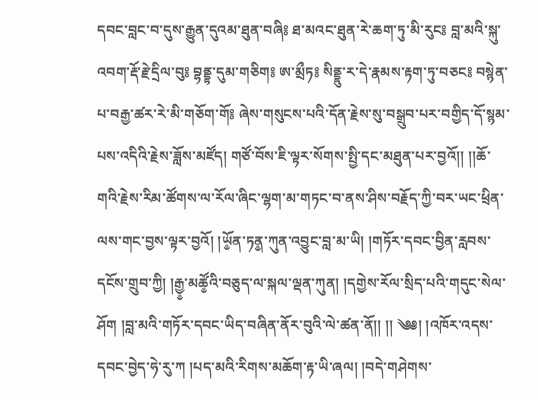དབང་བླང་བ་དུས་རྒྱུན་དུའམ་ཐུན་བཞི༔ ཐ་མའང་ཐུན་རེ་ཆག་ཏུ་མི་རུང༔ བླ་མའི་སྐུ་འབག་རྡོ་རྗེ་དྲིལ་བུ༔ བྷནྡྷ་དུམ་གཅིག༔ ཨ་མྲྀཏ༔ སིནྡྷུ་ར་དེ་རྣམས་རྟག་ཏུ་བཅང༔ བསྙེན་པ་བརྒྱ་ཚར་རེ་མི་གཅོག་གོ༔ ཞེས་གསུངས་པའི་དོན་རྗེས་སུ་བསྒྲུབ་པར་བགྱིད་དོ་སྙམ་པས་འདིའི་རྗེས་ཟློས་མཛོད། གཙོ་བོས་ཇི་ལྟར་སོགས་སྤྱི་དང་མཐུན་པར་བྱའོ།། །།ཆོ་གའི་རྗེས་རིམ་ཚོགས་ལ་རོལ་ཞིང་ལྷག་མ་གཏང་བ་ནས་ཤིས་བརྗོད་ཀྱི་བར་ཡང་ཕྲིན་ལས་གང་བྱས་ལྟར་བྱའོ། །ཡོ༵ན་ཏན༵་ཀུན་འབྱུང་བླ་མ་ཡི། །གཏོར་དབང་བྱིན་རླབས་དངོས་གྲུབ་ཀྱི། །རྒྱ༵་མཚོ༵འི་བཅུད་ལ་སྐལ་ལྡན་ཀུན། །དགྱེས་རོལ་སྲིད་པའི་གདུང་སེལ་ཤོག །བླ་མའི་གཏོར་དབང་ཡིད་བཞིན་ནོར་བུའི་ལེ་ཚན་ནོ།། །། ༄༅། །འཁོར་འདས་དབང་བྱེད་ཧེ་རུ་ཀ །པད་མའི་རིགས་མཆོག་རྟ་ཡི་ཞལ། །བདེ་གཤེགས་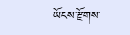ཡོངས་རྫོགས་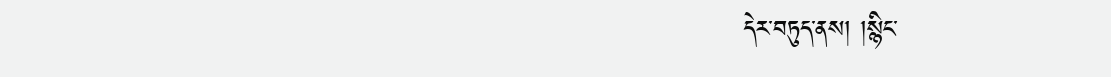དེར་བཏུད་ནས། །སྙིང་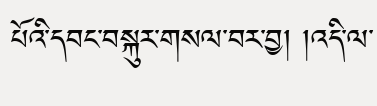པོའི་དབང་བསྐུར་གསལ་བར་བྱ། །འདི་ལ་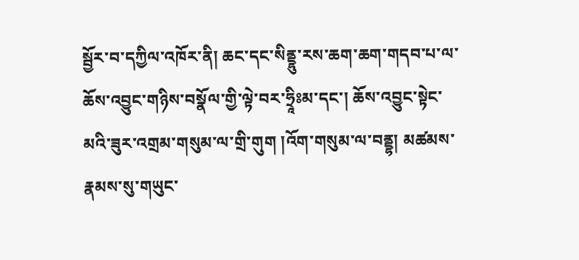སྦྱོར་བ་དཀྱིལ་འཁོར་ནི། ཆང་དང་སིནྡྷུ་རས་ཆག་ཆག་གདབ་པ་ལ་ཆོས་འབྱུང་གཉིས་བསྣོལ་གྱི་ལྟེ་བར་ཧྲཱིཿམ་དང་། ཆོས་འབྱུང་སྟེང་མའི་ཟུར་འགྲམ་གསུམ་ལ་གྲི་གུག །འོག་གསུམ་ལ་བནྡྷ། མཚམས་རྣམས་སུ་གཡུང་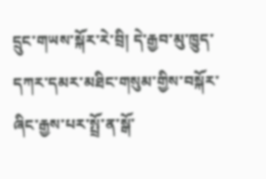དྲུང་གཡས་སྐོར་རེ་བྲི། དེ་རྒྱབ་མུ་ཁྱུད་དཀར་དམར་མཐིང་གསུམ་གྱིས་བསྐོར་ཞིང་རྒྱས་པར་སྤྲོ་ན་སྒོ་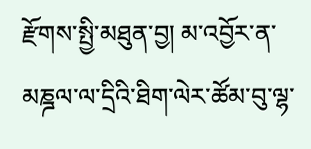རྫོགས་སྤྱི་མཐུན་བྱ། མ་འབྱོར་ན་མཎྜལ་ལ་དྲིའི་ཐིག་ལེར་ཚོམ་བུ་ལྷ་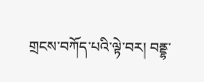གྲངས་བཀོད་པའི་ལྟེ་བར། བནྡྷ་